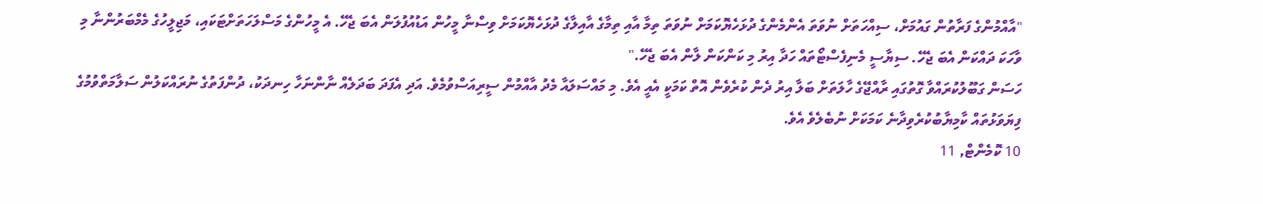"އާއްމުންގެ ފަރާތުން ގައުމަށް، ސިއްހަތަށް ނުވަތަ އެންމެންގެ ދުޅަހެޔޮކަމަށް ނުވަތަ ތިމާ އާއި ތިމާގެ އާއިލާގެ ދުޅަހެޔޮކަމަށް ވިސްނާ މީހުން އަޑުއުފުލަން އެބަ ޖެހޭ. އެ މީހުންގެ މަސްލަހަތަށްޓަކައި، މަޖިލީހުގެ މެމްބަރުންނާ މި ވާހަކަ ދައްކަން އެބަ ޖެހޭ. ސިޔާސީ މެނިފެސްޓޯތައް ހަދާ އިރު މި ކަންކަން ލާން އެބަ ޖެހޭ."
ހަސަން ގަބޫލުކުރައްވާ ގޮތުގައި ރާއްޖޭގެ ހާލަތަށް ބަލާ އިރު ދެން ކުރެވެން އޮތް ކަމަކީ އެއީ އެވެ. މި މައްސަލައާ މެދު އާއްމުން ސީރިއަސްވުމެވެ. އަދި އެފަދަ ބަދަލެއް ނާންނަހާ ހިނދަކު، ދުންފަތުގެ ނުރައްކަލުން ސަލާމަތްވުމުގެ ފިޔަވަޅުތައް ކާމިޔާބުކުރެވިދާނެ ކަމަކަށް ނުބެލެވެ އެވެ.
10 ކޮމެންޓް, 11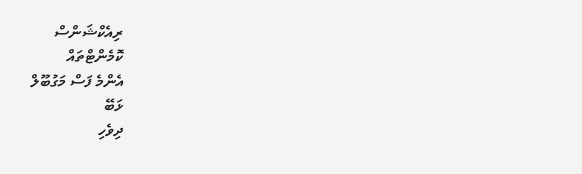ރިއެކްޝަންސް
ކޮމެންޓްތައް
އެންމެ ފަސް މަގުބޫލް
ޅަބޭ
ދިވެހި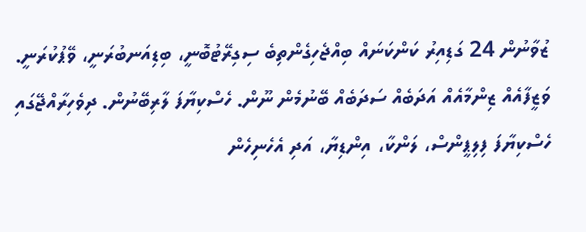ޒުވާނުން 24 ގަޑިއިރު ކަންކަނައް ބިއްޖެހިގެންތިބެ ސިގިރޭޓުބޮނީ، ބިޑިއަނބުރަނީ، ވޭޕުކުރަނީ. ވަޒީފާއެއް ޒިންމާއެއް އަދަބެއް ސަދަބެއް ބޭނުމެން ނޫން. ހެސްކިޔާފަ ލާރިބޭނުން. ދިވެހިރާއްޖޭގައި ހެސްކިޔާފަ ފިލިޕީންސް، ލަންކާ، އިންޑިޔާ، އަދި އެހެނިހެން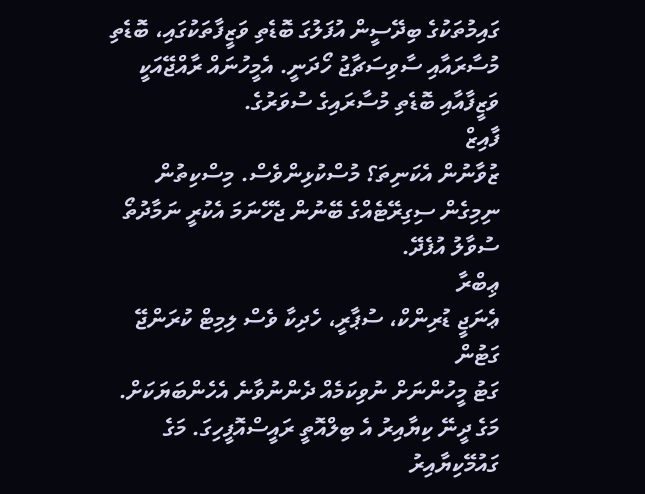ގައިމުތަކުގެ ބިދޭސީން އުފަލުގަ ބޮޑެތި ވަޒީފާތަކުގައި، ބޮޑެތި މުސާރައާއި ސާވިސަޗާޖު ހޯދަނީ. އެމީހުނައް ރާއްޖޭއަކީ ވަޒީފާއާއި ބޮޑެތި މުސާރައިގެ ސުވަރުގެ.
ފާއިޒް
ޒުވާނުން އެކަނިތަ؟ މުސްކުޅިންވެސް. މިސްކިތުން ނިމިގެން ސިގިރޭޓެއްގެ ބޭނުން ޖެހޭނަމަ އެކުރީ ނަމާދުތޯ ސުވާލު އުފެދޭ.
ޢިބްރާ
ޢެނަޖީ ޑުރިންކް، ސުޕާރީ، ހެދިކާ ވެސް ލިމިޓް ކުރަންޖޭ
ގަޓުން
ގަޓު މީހުންނަށް ނުވިކަމެއް ދެންނުވާނެ އެހެންބަޔަކަށް. މަގެ ދީނޭ ކިޔާއިރު އެ ބިލްއޮތީ ރައީސްއޮފީހިގަ. މަގެ ގައުމޭކިޔާއިރު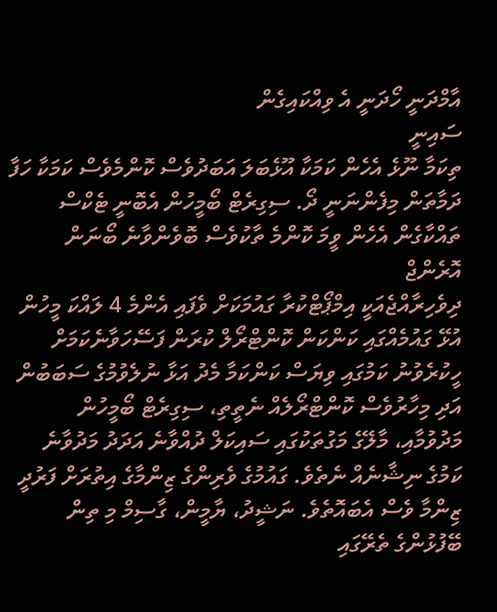އާމްދަނީ ހޯދަނީ އެ ވިއްކައިގެން
ސައިނީ
ތިކަމާ ނޫޅެ އެހެން ކަމަކާ އޫޅެބަލަ އަބަދުވެސް ކޮންމެވެސް ކަމަކާ ހަފާ ދަމާތަން މިފެންނަނީ ދޯ. ސިގިރެޓް ބޯމީހުން އެބޮނީ ޓެކްސް ތައްކާގެން އެހެން ވީމަ ކޮންމެ ތާކުވެސް ބޮވެންވާނެ ބޯނަން
އޮރެންޖް
ދިވެހިރާއްޖެއަކީ އިމްޕޯޓްކުރާ ގައުމަކަށް ވެފައި އެންމެ 4 ލައްކަ މީހުން އުޅޭ ގައުމެއްގައި ކަންކަން ކޮންޓްރޯލް ކުރަން ފަސޭހަވާނެކަމަށް ހީކުރެވުނު ކަމުގައި ވިޔަސް ކަންކަމާ މެދު އަޅާ ނުލެވުމުގެ ސަބަބުން އަދި މިހާރުވެސް ކޮންޓްރޯލެއް ނެތީތި، ސިގިރެޓް ބޯމީހުން މަދުވުމާއި، މާލޭގެ މަގުތަކުގައި ސައިކަލް ދުއްވާނެ އަދަދު މަދުވާނެ ކަމުގެ ނިޝާނެއް ނެތެވެ. ގައުމުގެ ވެރިންގެ ޒިންމާގެ އިތުރަށް ފަރުދީ ޒިންމާ ވެސް އެބައޮތެވެ. ނަޝީދު، ޔާމީން، ގާސިމް މި ތިން ބޭފުޅުންގެ ތެރޭގައި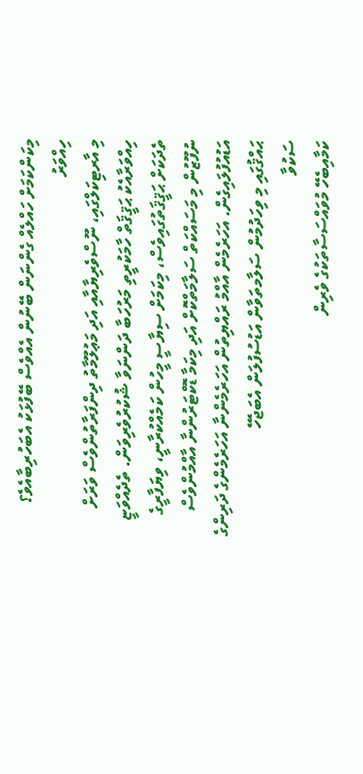މިކަންކަމަށް ހައްލެއް ގެންނަން ބޭނުން އެއްވެސް ބޭފުޅަކު އެބަހުރިބާއެވެ؟
ހިއްވަރު
މި އާރޓިކަލްގައި، ނޫސްވެރިޔާއާއި އަދި މަޢުލޫމާތު ދިންފަރާތުންވެސް ވަރަށް ހިއްވަރާއެކު ޙަޤީޤަތް ހާމަކުރީތި މަރުހަބާ ދަންނަވާ ޝުކުރުވެރިވަން. ތެދެއްވަޏީ ތެދަކަށް ޙަޤީޤަތުގައިވެސް، މިކަމަށް ސިޔާސީ މީހުން ކަމެއްކުރާނީ، ވިޔަފާރީގެ ނުފޫޒުން މި މަސައްކަތް ސަލާމަތްކޮށް އަދި މިކަމާ ޑޮކްޓަރުންނާ އާއްމުންވެސް އަޑުއުފުލައިގެން. އަހަރެމެން އާއްމު ރައްޔިތުން އަހަރެމެންނާ އަހަރެމެންގެ ދަރިންގެ ޙައްޤުގައި މި ވިހަދުމުން ސަލާމތަވާން އަޑުސުފުލަން އެބަޖެހޭ
ސަކުވާ
ކަމާއިބެހޭ މުވައްސަސާތަކުގެ ވެރިން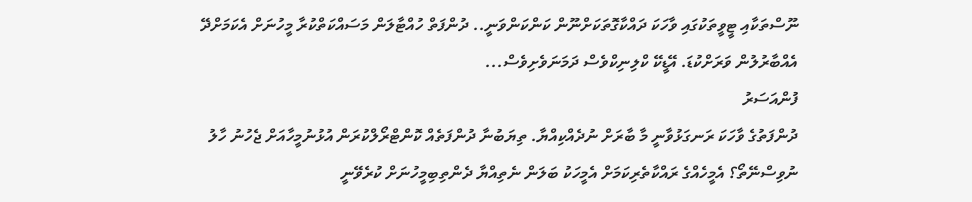ނޫސްތަކާއި ޓީވީތަކުގައި ވާހަކަ ދައްކާގޮތަކަށްނޫން ކަންކަންވަނީ.. ދުންފަތް ހުއްޓާލަން މަސައްކަތްކުރާ މީހުނަށް އެކަމަށްދޭ އެއްބާރުލުން ވަރަށްކުޑަ. އޭޑީކޭ ކްލިނިކްވެސް ދަމަނަވެށިވެސް...
ފުންއަސަރު
ދުންފަތުގެ ވާހަކަ ރަނގަޅުވާނީ މާ ބާރަށް ނުދެއްކިއްޔާ. ތިޔަބުނާ ދުންފަތެއް ކޮންޓްރޯލްކުރަން އުޅުނުމީހާއަށް ޖެހުނު ހާލު ނުވިސްނޭތޯ؟ އެމީހެއްގެ ރައްކާތެރިކަމަށް އެމީހަކު ބަލަން ނެތިއްޔާ ދެންތިބިމީހުނަށް ކުރެވޭނީ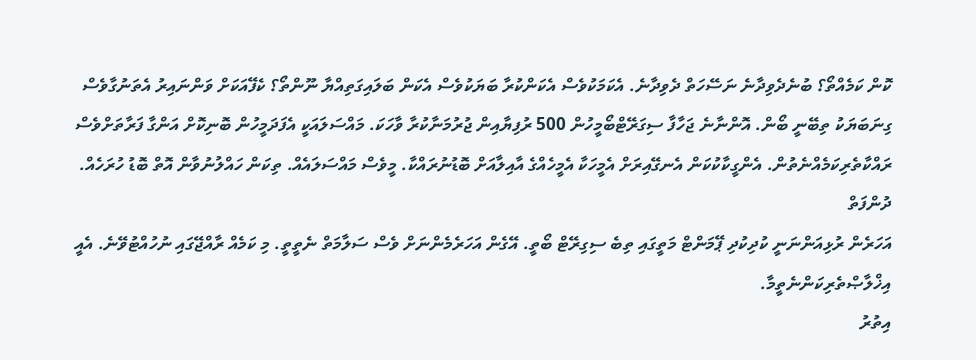ކޮން ކަމެއްތޯ؟ ބުނެދެވިދާނެ ނަސޭހަތް ދެވިދާނެ. އެކަމަކުވެސް އެކަންކުރާ ބަޔަކުވެސް އެކަން ބަލައިގަތިއްޔާ ނޫންތޯ؟ ކެފޭއަކަށް ވަންނައިރު އެތަނުގާވެސް ގިނަބަޔަކު ތިބޭނީ ބޯން. އޮންނާނެ ޖަހާފާ ސިގަރޭޓްބޯމީހުން 500 ރުފިޔާއިން ޖުރުމަނާކުރާ ވާހަކަ. މައްސަލައަކީ އެފަދަމީހުން ބޮނިކޮށް އަންގާ ފަރާތަށްވެސް ރައްކާތެރިކަމެއްނެތުން. އެންގީކާކުކަން އެނގޭއިރަށް އެމީހަކާ އެމީހެއްގެ އާއިލާއަށް ބޮޑުނުރައްކާ. މީވެސް މައްސަލައެއް. ތިކަން ހައްލުނުވާން އޮތް ބޮޑު ހުރަހެއް.
ދުންފަތް
އަހަރެން ރުޅިއަންނަނީ ކުދިކުދި ޕޭމަންޓް މަތީގައި ތިބެ ސިގިރޭޓް ބޯތީ. އޭގެން އަހަރެމެންނަށް ވެސް ސަލާމަތް ނެތީތީ. މި ކަމެއް ރާއްޖޭގައި ނުހުއްޓުވޭނެ. އެއީ އިޚްލާޞްތެރިކަންނެތީމާ.
އިތުރު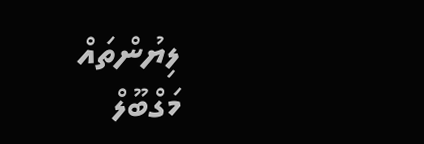ލިޔުންތައް
މަގްބޫލް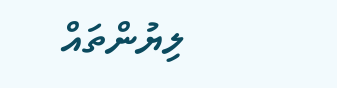ލިޔުންތައް